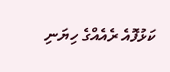ކަޅުފޮއެ ރެއެއްގެ ހިޔަނި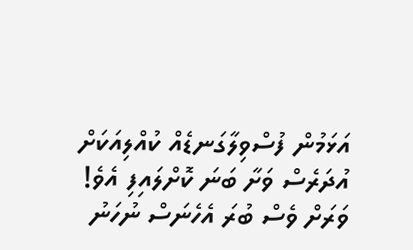އަޅަމުން ފުސްވިލާގަނޑެއް ކުއްލިއަކަށް އުދަރެސް ވަށާ ބަނަ ކޮށްލައިފި އެވެ!
ވަރަށް ވެސް ބުރަ އެހެނަސް ނުހަނު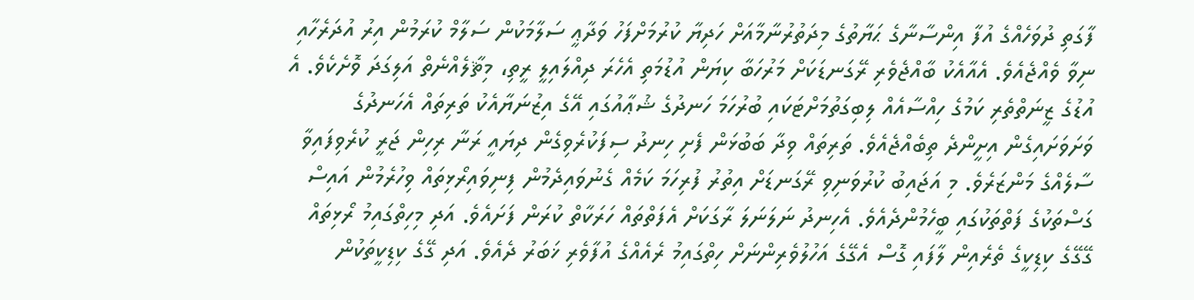ފާގަތި ދުވަހެއްގެ އުފާ އިންސާނާގެ ޙަޔާތުގެ މިދަތުރުނާމާއަށް ހަދިޔާ ކުރުމަށްފަހު ވަދާޢީ ސަލާމަކުން ސަލާމް ކުރަމުން އިރު އުދަރެހާއި ނިވާ ވެއްޖެއެވެ. އެއާއެކު ބާއްޖެވެރި ރޭގަނޑަކަށް މަރުހަބާ ކިޔަން އުޑުމަތި އެހެރަ ދިއްލައިލީ ރީތި، މިޘާލެއްނެތް އަލިގަދަ ވޮށެކެވެ. އެ އުޑުގެ ޒީނަތްތެރި ކަމުގެ ހިއްސާއެއް ލިބިގަތުމަށްޓަކައި ބުރުހަމަ ހަނދުގެ ޝުޢާއުގައި އޭގެ އިޒުނަޔާއެކު ތަރިތައް އެހަނދުގެ ވަށަވަށައިގެން އިށީންދެ ތިބެއްޖެއެވެ. ތަރިތައް ވިދާ ބަބުޅަން ފެށި ހިނދު ސިފަކުރެވިގެން ދިޔައީ ރަނާ ރިހިން ޖަރީ ކުރެވިފައިވާ ސާލެއްގެ މަންޒަރެވެ. މި އަޖައިބު ކުރުވަނިވި ރޭގަނޑަށް އިތުރު ފުރިހަމަ ކަމެއް ގެނުވައިދެމުން ފިނިވައިރޯޅިތައް ވިހުރެމުން އައިސް ގަސްތަކުގެ ފަތްތަކުގައި ބީހެމުންދެއެވެ. އެހިނދު ނަލަނަލަ ރާގަކަށް އެފަތްތައް ހަރަކާތް ކުރަން ފަށައެވެ. އަދި މިހިތްގައިމު ރޯޅިތައް ގޭގޭގެ ކިޑިކީގެ ތެރެއިން ލާފައި ގޮސް އެގޭގެ އަހުލުވެރިންނަށް ހިތްގައިމު ރެއެއްގެ އުފާވެރި ޚަބަރު ދެއެވެ. އަދި ގޭގެ ކިޑިކީތަކުން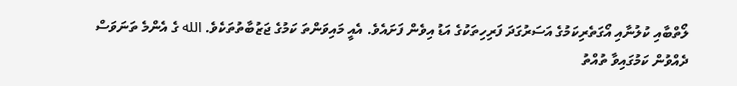ލޯތްބާއި ކުލުނާއި އޯގަތެރިކަމުގެ އަސަރުގަދަ ފަރިހިތަކުގެ އަޑު އިވެން ފަށައެވެ. އެއީ މައިވަންތަ ކަމުގެ ޖަޒުބާތުތަކެވެ. الله ގެ އެންމެ ތަނަވަސް ދެއްވުން ކަމުގައިވާ ތުއްތު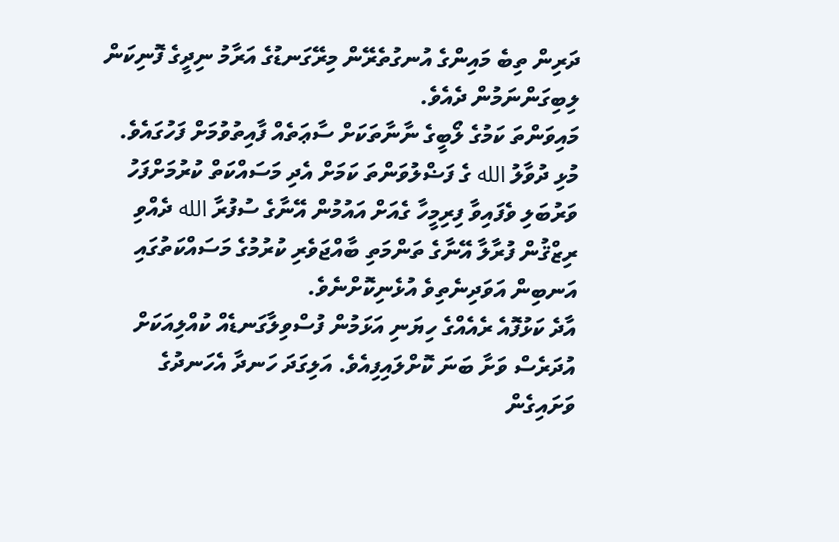ދަރިން ތިބެ މައިންގެ އުނގުތެރޭން މިރޭގަނޑުގެ އަރާމު ނިދީގެ ފޮނިކަން ލިބިގަންނަމުން ދެއެވެ.
މައިވަންތަ ކަމުގެ ލޯބީގެ ނާނާތަކަށް ސާޢަތެއް ފާއިތުވުމަށް ފަހުގައެވެ. މުޅި ދުވާލު الله ގެ ފަޟްލުވަންތަ ކަމަށް އެދި މަސައްކަތް ކުރުމަށްފަހު ވަރުބަލި ވެފައިވާ ފިރިމީހާ ގެއަށް އައުމުން އޭނާގެ ސުފުރާ الله ދެއްވި ރިޒްޤުން ފުރާލާ އޭނާގެ ތަންމަތި ބާއްޖަވެރި ކުރުމުގެ މަސައްކަތުގައި އަނބިން އަވަދިނެތިވެ އުޅެނިކޮށްނެވެ.
އާދެ ކަޅުފޮއެ ރެއެއްގެ ހިޔަނި އަޅަމުން ފުސްވިލާގަނޑެއް ކުއްލިއަކަށް އުދަރެސް ވަށާ ބަނަ ކޮށްލައިފިއެވެ. އަލިގަދަ ހަނދާ އެހަނދުގެ ވަށައިގެން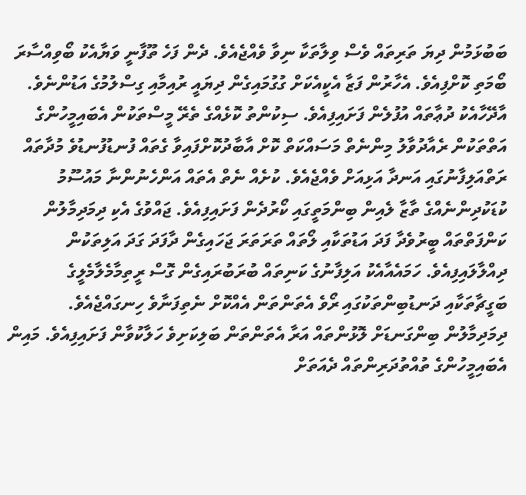ބަބުޅަމުން ދިޔަ ތަރިތައް ވެސް ވިލާތަކާ ނިވާ ވެއްޖެއެވެ. ދެން ފަހެ ތޫފާނީ ވަޔާއެކު ބޯވިއްސާރަ ބޯމަތި ކޮށްފިއެވެ. އެހާރުން ފަޒާ އެކީއެކަށް ގުގުމައިގެން ދިޔައީ ރުއިމާއި ގިސްލުމުގެ އަޑުންނެވެ. އާދޭހާއެކު ދުޢާތައް އުފުލެން ފަށައިފިއެވެ. ސިކުންތު ކޮޅެއްގެ ތެރޭ މީސްތަކުން އެބައިމީހުންގެ އަތްތަކުން ރެއާދުވާލު މިންނެތް މަސައްކަތް ކޮށް އާބާދުކޮށްފައިވާ ގެތައް ފުނޑުފުނޑުވެ މުދާތައް ރަތްއަލިފާނުގައި އަނދާ އަޅިއަށް ވެއްޖެއެވެ. ކުށެއް ނެތް އެތައް އަންހެނުންނާ މައުސޫމު ކުޑަކުދިންނެއްގެ ތާޒާ ލެއިން ބިންމަތީގައި ކޯރުދެން ފަށައިފިއެވެ. ޖައްވުގެ އެކި ދިމަދިމާލުން ކަންފަތްތައް ބީރުވެދާ ފަދަ އަޑުތަކާއި ލޯތައް ތަރަތަރަ ޖަހައިގެން ދާފަދަ ގަދަ އަލިތަކުން ދިއްލާލައިފިއެވެ. ހަމައެއާއެކު އަލިފާނުގެ ކަނިތައް ބުރަބުރައިގެން ގޮސް ރީތިމާމެލާމެލީގެ ބަގީޗާތަކާއި ދަނޑުބިންތަކުގައި ރޯވެ އެތަންތަން އެއްކޮށް ނެތިފަނާވެ ހިނގައްޖެއެވެ.
ދިމަދިމާލުން ބިންގަނޑަށް ލޮޅުންތައް އަރާ އެތަންތަން ބަލިކަށިވެ ހަލާކުވާން ފަށައިފިއެވެ. މައިން އެބައިމީހުންގެ ތުއްތުދަރިންތައް ދެއަތަށް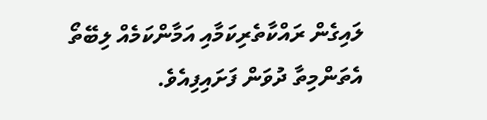ލައިގެން ރައްކާތެރިކަމާއި އަމާންކަމެއް ލިބޭތޯ އެތަންމިތާ ދުވަން ފަށައިފިއެވެ.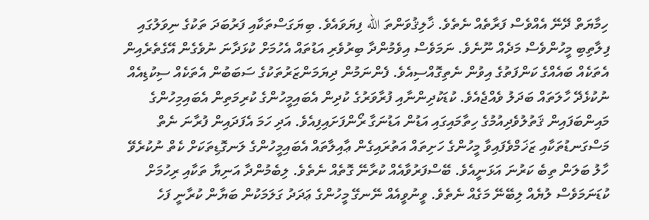ހިމާޔަތް ދޭނޭ އެއްވެސް ފަރާތެއް ނެތެވެ. ޚާލިޤުވަންތަ الله ފިޔަވައެވެ. ބިޔަގަސްތަކާއި ފަރުބަދަ ތަކުގެ ނިވަލުގައި ފިލާތިބި މީހުންވެސް މަދެއް ނޫނެވެ. ނަމަވެސް އިވެމުންދާ ބިރުވެރި އަޑުތައް އެހުމަށް ކުޅަދާނަ ނުވެގެން އޭގެތެރެއިން އެތަކެއް ބައެއްގެ ކަންފަތުގެ އިވުން ނެތިގޮއްސިއެވެ. ފެންނަމުން ދިޔަމަންޒަރުތަކުގެ ސަބަބުން އެތަކެއް ސިކުޑިއެއް ނުކުޅެދޭ ހާލަތައް ބަދަލު ވެއްޖެއެވެ. ކުޑަކުދިންނާއި ފުރާވަރުގެ ކުދިން އެބައިމީހުންގެ ކުރިމަތިން އެބައިމިހުންގެ މައިންބަފައިން ޤަތުލުވެދިއުމުގެ ހިތާމައިގައި އަޑުން އަޑުނަގާ ރޯންފަށައިފިއެވެ. އަދި ހަމަ އެފަދައިން ފުރާނަ ނެތް މަސްގަނޑުތަކާއި ޒަޚަމްވެފައިވާ މީހުންގެ ހަށިތައް އަތުރައިގެން ޢާއިލާތައް އެބައިމީހުންގެ ލަނގޮޑިތަކަށް ކެތް ނުކުރެވޭ ހާލު ބަލަން ތިބެ ކަރުނަ އަޅަނީއެވެ. ބޭސްފަރުވާއެއް ކުރާނޭ ގޮތެއް ނެތެވެ. ލިބެމުންދާ އަނިޔާ ތަކާއި ރިހުމަށް ކުޑަނަމަވެސް ލުޔެއް ލިބޭނޭ މަގެއް ނެތެވެ. ވީނުވީއެއް ނޭނގޭ މީހުންގެ ޢަދަދު ގަލަމަކުން ބަޔާން ކުރާނީ ފަހެ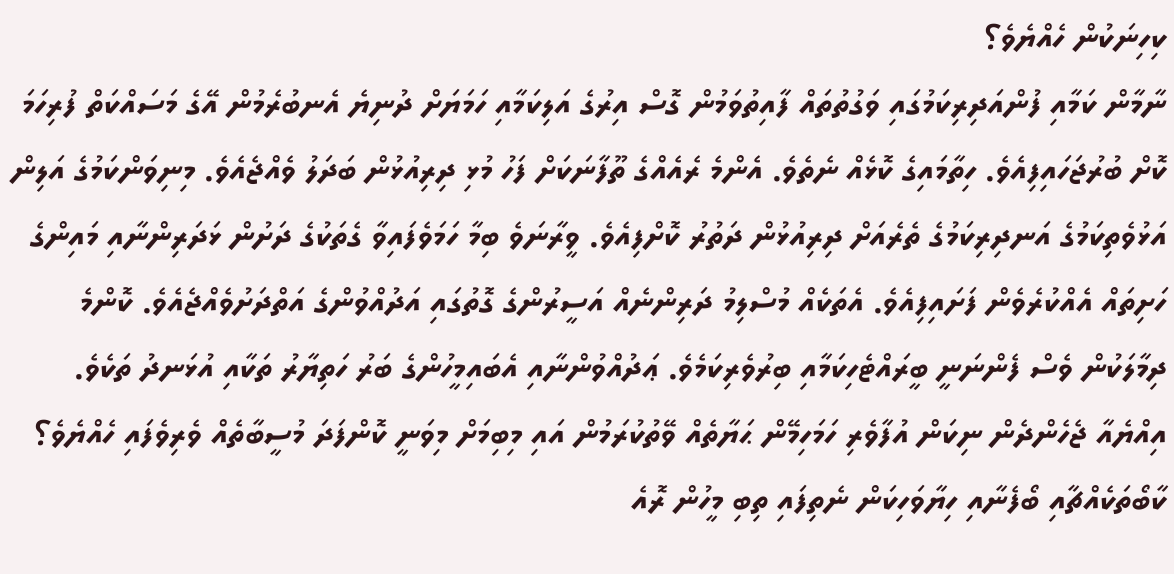ކިހިނަކުން ހެއްޔެވެ؟
ނާމާން ކަމާއި ފުންއަދިރިކަމުގައި ވަގުތުތައް ފާއިތުވަމުން ގޮސް އިރުގެ އަލިކަމާއި ހަމަޔަށް ދުނިޔެ އެނބުރެމުން އޭގެ މަސައްކަތް ފުރިހަމަ ކޮށް ބުރުޖަހައިފިއެވެ. ހިތާމައިގެ ކޮޅެއް ނެތެވެ. އެންމެ ރެއެއްގެ ތޫފާނަކަށް ފަހު މުޅި ދިރިއުޅުން ބަދަލު ވެއްޖެއެވެ. މިނިވަންކަމުގެ އަލިން އަޅުވެތިކަމުގެ އަނދިރިކަމުގެ ތެރެއަށް ދިރިއުޅުން ދަތުރު ކޮށްފިއެވެ. ވީރާނަވެ ބިމާ ހަމަވެފައިވާ ގެތަކުގެ ދަށުން ޅަދަރިންނާއި މައިންގެ ހަށިތައް އެއްކުރެވެން ފަށައިފިއެވެ. އެތަކެއް މުސްލިމު ދަރިންނެއް އަސީރުންގެ ގޮތުގައި އަދުއްވުންގެ އަތްދަށުވެއްޖެއެވެ. ކޮންމެ ދިމާލަކުން ވެސް ފެންނަނީ ބީރައްޓެހިކަމާއި ބިރުވެރިކަމެވެ. ޢަދުއްވުންނާއި އެބައިމީހުންގެ ބަރު ހަތިޔާރު ތަކާއި އުޅަނދު ތަކެވެ. އިއްޔެއާ ޖެހެންދެން ނިކަން އުފާވެރި ހަމަހިމޭން ޙަޔާތެއް ވޭތުކުރަމުން އައި މިބިމަށް މިވަނީ ކޮންފަދަ މުސީބާތެއް ވެރިވެފައި ހެއްޔެވެ؟ ކާބޯތަކެއްޗާއި ބޯފެނާއި ހިޔާވަހިކަން ނެތިފައި ތިބި މީހުން ރޮއެ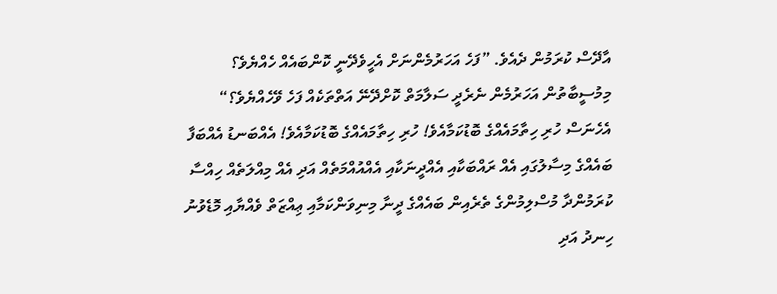އާދޭސް ކުރަމުން ދެއެވެ. ”ފަހެ އަހަރުމެންނަށް އެހީވެދޭނީ ކޮންބައެއް ހެއްޔެވެ؟ މިމުސީބާތުން އަހަރުމެން ނެރެދީ ސަލާމަތް ކޮށްދޭނޭ އަތްތަކެއް ފަހެ ވޭހެއްޔެވެ؟“
އެހެނަސް ހުރި ހިތާމައެއްގެ ބޮޑުކަމާއެވެ! ހުރި ހިތާމައެއްގެ ބޮޑުކަމާއެވެ! އެއްބަނޑު އެއްބަފާ ބައެއްގެ މިސާލުގައި އެއް ރައްބަކާއި އެއްދީނަކާއި އެއްއުއްމަތެއް އަދި އެއް މިއްލަތެއް ހިއްސާ ކުރަމުންދާ މުސްލިމުންގެ ތެރެއިން ބައެއްގެ ދީނާ މިނިވަންކަމާއި ޢިއްޒަތް ވެއްޔާއި މޮޑެވުނު ހިނދު އަދި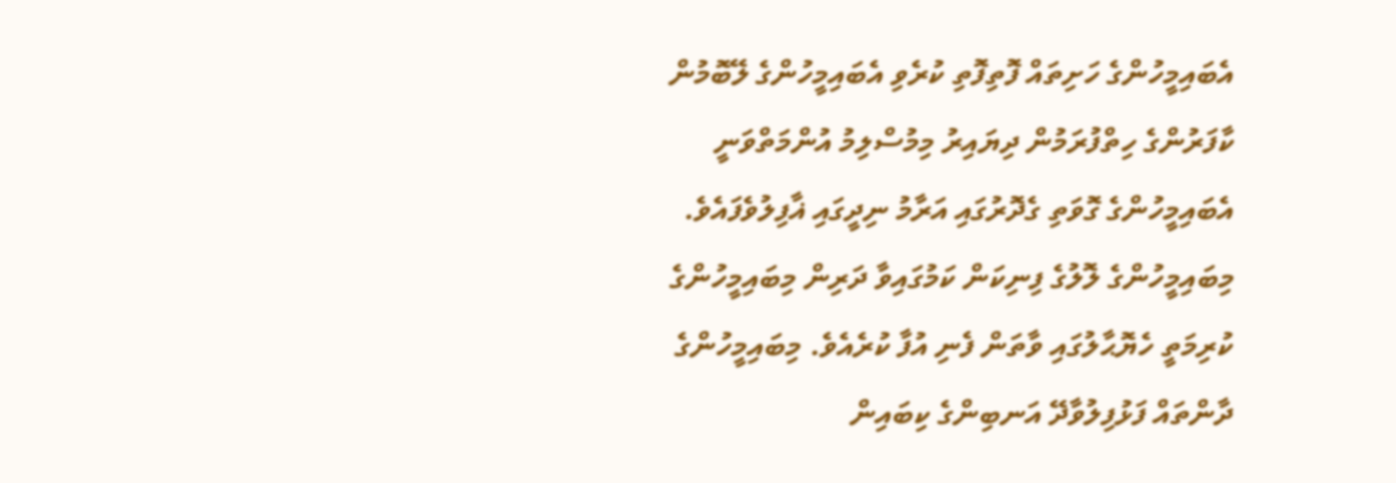އެބައިމީހުންގެ ހަށިތައް ފޮތިފޮތި ކުރެވި އެބައިމީހުންގެ ލޭބޮމުން ކާފަރުންގެ ހިތްފުރަމުން ދިޔައިރު މިމުސްލިމު އުންމަތްވަނީ އެބައިމީހުންގެ ގޮވަތި ގެދޮރުގައި އަރާމު ނިދީގައި ޣާފިލުވެފައެވެ. މިބައިމީހުންގެ ލޮލުގެ ފިނިކަން ކަމުގައިވާ ދަރިން މިބައިމީހުންގެ ކުރިމަތީ ހެޔޮޙާލުގައި ވާތަން ފެނި އުފާ ކުރެއެވެ. މިބައިމީހުންގެ ދާންތައް ފަޅުފިލުވާދޭ އަނބިންގެ ކިބައިން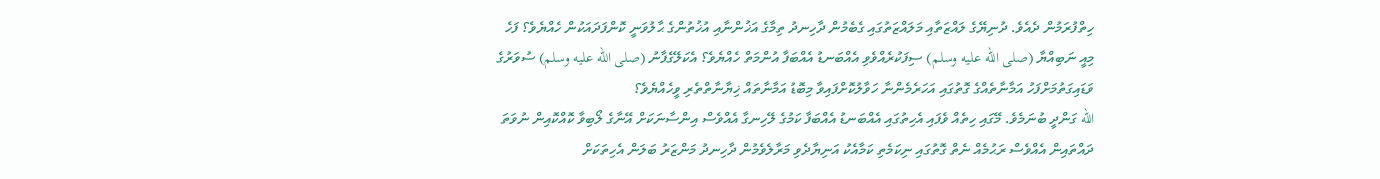ހިތްފުރަމުން ދެއެވެ. ދުނިޔޭގެ ލައްޒަތާއި މަލައްޒަތުގައި ގެބެމުން ދާހިނދު ތިމާގެ އަޚުންނާއި އުޚުތުންގެ ޙާލުވަނީ ކޮންފަދައަކުން ހެއްޔެވެ؟ ފަހެ މިއީ ނަބިއްޔާ (صلى الله عليه وسلم) ސިފަކުރެއްވެވި އެއްބަނޑު އެއްބަފާ އުންމަތް ހެއްޔެވެ؟ އެކަލޭގެފާނު (صلى الله عليه وسلم) ސުވަރުގެ ވަޑައިގަތުމަށްފަހު އަމާނާތެއްގެ ގޮތުގައި އަހަރެމެންނާ ހަވާލުކޮށްފައިވާ މިބޮޑު އަމާނާތައް ޚިޔާނާތްތެރި ވީހެއްޔެވެ؟
الله ގަންދީ ބުނަމެވެ. މޭގައި ހިތެއް ވެފައި އެހިތުގައި އެއްބަނޑު އެއްބަފާ ކަމުގެ ލޭހިނގާ އެއްވެސް އިންސާނަކަށް އޭނާގެ ލޯބިވާ ކޮއްކޮއިން ނުވަތަ ދައްތައިން އެއްވެސް ރަޙުމެއް ނެތް ގޮތުގައި ނިކަމެތި ކަމާއެކު އަނިޔާދެވި މަރާލެވެމުން ދާހިނދު މަންޒަރު ބަލަން އެހިތަކަށް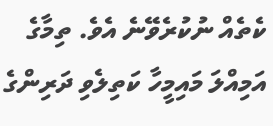ކެތެއް ނުކުރެވޭނެ އެވެ. ތިމާގެ އަމިއްލަ މައިމީހާ ކަތިލެވި ދަރިންގެ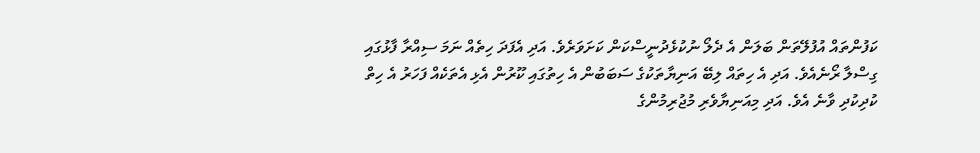ކަފުންތައް އުފުލޭތަން ބަލަން އެ ދެލޯ ނުކުޅެދުނީސްކަން ކަށަވަރެވެ. އަދި އެފަދަ ހިތެއް ނަމަ ސިއްރާ ފާޅުގައި ގިސްލާ ރޯނެއެވެ. އަދި އެ ހިތައް ލިބޭ އަނިޔާތަކުގެ ސަބަބުން އެ ހިތުގައި ކޫރުން އެޅި އެތަކެއް ފަހަރު އެ ހިތް ކުދިކުދި ވާނެ އެވެ. އަދި މިއަނިޔާވެރި މުޖުރިމުންގެ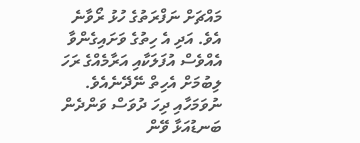މައްޗަށް ނަފްރަތުގެ ހުޅު ރޯވާނެ އެވެ. އަދި އެ ހިތުގެ ވަށައިގެންވާ އެއްވެސް އުފަލަކާއި އަރާމެއްގެ ރަހަ ލިބުމަށް އެހިތް ނޭދޭނެއެވެ. ނުވަމަހާއި ދިހަ ދުވަސް ވަންދެން ބަނޑުއަޅާ ވޭން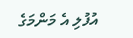އުފުލި އެ މަންމަގެ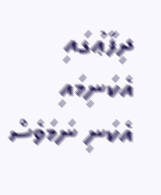ދިފާޢުގައި އެކަނިމައި އެކަނި ނަމަވެސް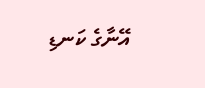އޭނާގެ ކަނޑި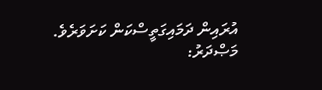އުރައިން ދަމައިގަތީސްކަން ކަށަވަރެވެ.
މަޞްދަރު: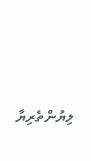ލިޔުންތެރިޔާ